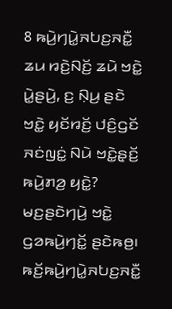8 ꤒꤣꤧ꤬ꤚꤣꤧ꤭ꤏꤝꤢ꤬ꤏꤢꤪ꤭ ꤘꤣ ꤙꤢꤧ꤬ꤡꤢꤩ꤬ ꤘꤣꤧ ꤠꤢꤧ꤭ ꤣꤧ꤭ꤔꤣꤧ꤬, ꤢ꤬ ꤡ꤫ꤣ꤬ ꤔꤢꤧ ꤠꤢꤧ꤭ ꤟꤢꤩꤙꤢꤩ꤬ ꤓꤢꤨ꤬ꤞꤢꤩ ꤏꤢꤦꤜꤢꤦ꤭ ꤡꤣꤧ ꤠꤢꤧ꤭ꤔ꤫ꤢꤩ꤬ ꤒꤣꤧ꤬ꤊꤤ꤬ ꤟꤢꤧ꤭? ꤗꤢ꤬ꤔꤢꤧꤚꤣꤧ꤬ ꤠꤢꤧ꤭ ꤞꤤꤒꤣꤧ꤬ꤚꤢꤩ꤭ ꤔꤢꤧꤒꤥ꤬꤯ ꤒꤢꤩ꤬ꤒꤣꤧ꤬ꤚꤣꤧ꤭ꤏꤝꤢ꤬ꤏꤢꤪ꤭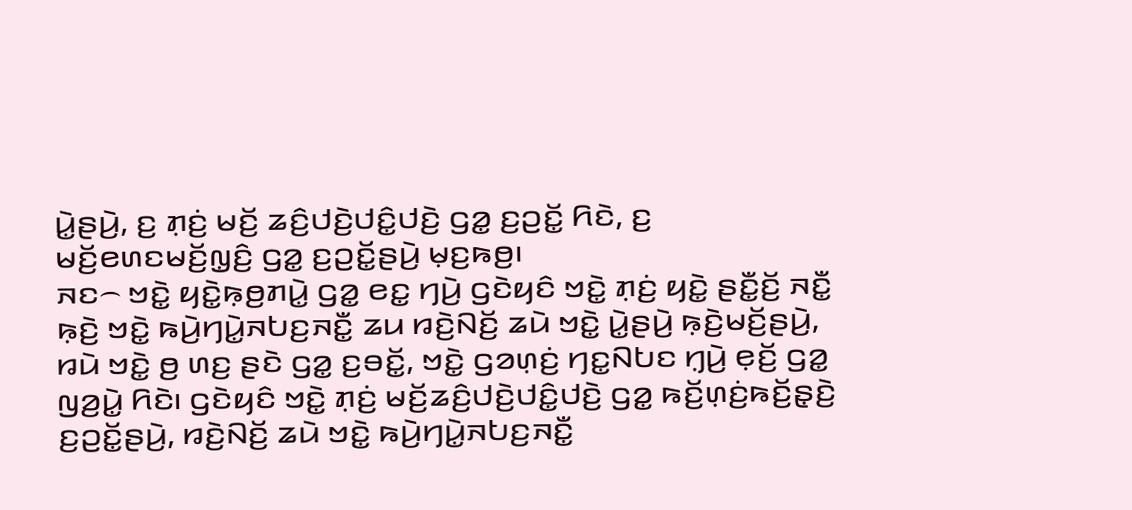ꤣꤧ꤭ꤔꤣꤧ꤬, ꤢ꤬ ꤊ꤫ꤢꤦ꤬ ꤗꤢꤩ꤬ ꤘꤢꤨ꤬ꤓꤢꤧ꤬ꤓꤢꤨ꤭ꤓꤢꤧ꤬ ꤞꤤ꤭ ꤢ꤬ꤑꤢꤩ꤭ ꤖꤢꤧ, ꤢ꤬ ꤗꤢꤩ꤬ꤕꤛꤢꤗꤢꤩ꤬ꤜ꤫ꤢꤨ꤬ ꤞꤤ꤭ ꤢ꤬ꤑꤢꤩ꤭ꤔꤣꤧ꤬ ꤗ꤫ꤢ꤬ꤒꤥ꤬꤯
ꤏꤢ꤮ ꤠꤢꤧ꤭ ꤟꤢꤧ꤭ꤒ꤫ꤥ꤬ꤊꤣꤧ꤭ ꤞꤤ꤭ ꤕꤢ꤭ ꤚꤣꤧ꤬ ꤞꤢꤧꤟꤢꤨ ꤠꤢꤧ꤭ ꤊ꤫ꤢꤦ꤬ ꤟꤢꤧ꤭ ꤔꤢꤪ꤭ꤢꤩ꤬ ꤏꤢꤪ꤭ ꤒ꤫ꤢꤧ꤬ ꤠꤢꤧ꤭ ꤒꤣꤧ꤬ꤚꤣꤧ꤭ꤏꤝꤢ꤬ꤏꤢꤪ꤭ ꤘꤣ ꤙꤢꤧ꤬ꤡꤢꤩ꤬ ꤘꤣꤧ ꤠꤢꤧ꤭ ꤣꤧ꤭ꤔꤣꤧ꤬ ꤒ꤫ꤢꤧ꤬ꤗꤢꤩ꤬ꤔꤣꤧ꤬, ꤙꤣꤧ ꤠꤢꤧ꤭ ꤥ꤬ ꤛꤢ꤬ ꤔꤢꤧ ꤞꤤ꤭ ꤢ꤬ꤋꤢꤩ꤭, ꤠꤢꤧ꤭ ꤞꤤꤛ꤫ꤢꤦ꤬ ꤚꤢ꤭ꤡꤝꤢ ꤚ꤫ꤣꤧ꤬ ꤕ꤫ꤢꤩ꤬ ꤞꤤ꤭ ꤜꤤ꤬ꤣꤧ꤭ ꤖꤢꤧ꤯ ꤞꤢꤧꤟꤢꤨ ꤠꤢꤧ꤭ ꤊ꤫ꤢꤦ꤬ ꤗꤢꤩ꤬ꤘꤢꤨ꤬ꤓꤢꤧ꤬ꤓꤢꤨ꤭ꤓꤢꤧ꤬ ꤞꤤ꤭ ꤒꤢꤩ꤬ꤛ꤫ꤢꤦ꤬ꤒꤢꤩ꤬ꤔ꤫ꤢꤧ꤬ ꤢ꤬ꤑꤢꤩ꤭ꤔꤣꤧ꤬, ꤙꤢꤧ꤬ꤡꤢꤩ꤬ ꤘꤣꤧ ꤠꤢꤧ꤭ ꤒꤣꤧ꤬ꤚꤣꤧ꤭ꤏꤝꤢ꤬ꤏꤢꤪ꤭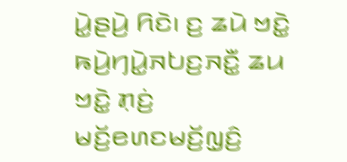ꤣꤧ꤭ꤔꤣꤧ꤬ ꤖꤢꤧ꤯ ꤢ꤬ ꤘꤣꤧ ꤠꤢꤧ꤭ ꤒꤣꤧ꤬ꤚꤣꤧ꤭ꤏꤝꤢ꤬ꤏꤢꤪ꤭ ꤘꤣ ꤠꤢꤧ꤭ ꤊ꤫ꤢꤦ꤬ ꤗꤢꤩ꤬ꤕꤛꤢꤗꤢꤩ꤬ꤜ꤫ꤢꤨ꤬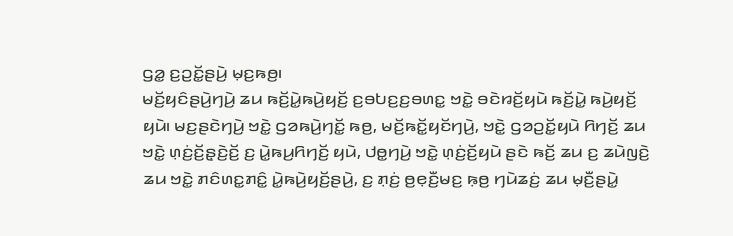ꤞꤤ꤭ ꤢ꤬ꤑꤢꤩ꤭ꤔꤣꤧ꤬ ꤗ꤫ꤢ꤬ꤒꤥ꤬꤯
ꤗꤢꤩ꤬ꤟꤢꤨꤔꤣꤧ꤬ꤚꤣꤧ꤬ ꤘꤣ ꤒꤢꤩ꤬ꤣꤧ꤭ꤒꤣꤧ꤬ꤟꤢꤩ꤬ ꤢ꤬ꤋꤝꤢ꤬ꤢ꤬ꤋꤛꤢ꤭ ꤠꤢꤧ꤭ ꤋꤢꤧꤙꤢꤩ꤬ꤟꤣꤧ ꤒꤢꤩ꤬ꤣꤧ꤭ ꤒꤣꤧ꤬ꤟꤢꤩ꤬ ꤟꤣꤧ꤯ ꤗꤢ꤬ꤔꤢꤧꤚꤣꤧ꤬ ꤠꤢꤧ꤭ ꤞꤤꤒꤣꤧ꤬ꤚꤢꤩ꤭ ꤒꤥ꤬, ꤗꤢꤩ꤬ꤒꤢꤩ꤭ꤟꤢꤩꤚꤣꤧ꤬, ꤠꤢꤧ꤭ ꤞꤤꤑꤢꤩ꤭ꤟꤣꤧ ꤖꤚꤢꤩ꤬ ꤘꤣ ꤠꤢꤧ꤭ ꤛ꤫ꤢꤦ꤬ꤢꤩ꤬ꤔ꤫ꤢꤧ꤬ꤢꤩ꤬ ꤢ꤬ ꤣꤧ꤭ꤒꤣ꤬ꤖꤚꤢꤩ꤬ ꤟꤣꤧ, ꤓꤥ꤭ꤚꤣꤧ꤬ ꤠꤢꤧ꤭ ꤛ꤫ꤢꤦ꤬ꤢꤩ꤬ꤟꤣꤧ ꤔꤢꤧ ꤒꤢꤩ꤬ ꤘꤣ ꤢ꤬ ꤘꤣꤧꤜꤢꤧ꤬ ꤘꤣ ꤠꤢꤧ꤭ ꤊꤢꤨꤛꤢ꤭ꤊꤢꤨ꤭ ꤣꤧ꤭ꤒꤣꤧ꤬ꤟꤢꤩ꤬ꤔꤣꤧ꤬, ꤢ꤬ ꤊ꤫ꤢꤦ꤬ ꤥ꤬ꤕ꤫ꤢꤪ꤬ꤗꤢ꤬ ꤒ꤫ꤥ꤬ ꤚꤣꤧꤘꤢꤦ꤬ ꤘꤣ ꤗ꤫ꤢꤪ꤬ꤔꤣꤧ꤭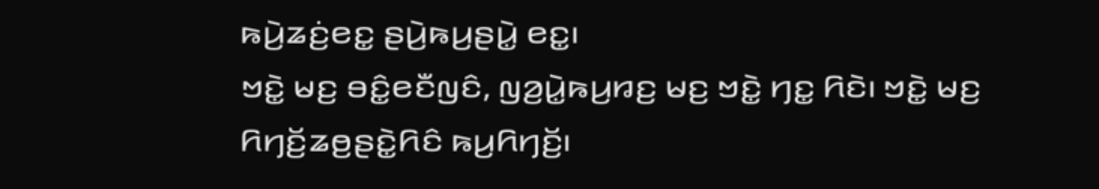ꤒꤣꤧ꤬ꤘꤢꤦ꤬ꤕꤢ꤭ ꤔꤣꤧ꤬ꤒꤣ꤬ꤔꤣꤧ꤭ ꤕꤢ꤭꤯
ꤠꤢꤧ꤭ ꤗꤢ꤬ ꤋꤢꤨ꤭ꤕꤢꤪꤜꤢꤨ, ꤜꤤ꤬ꤣꤧ꤭ꤒꤣ꤬ꤙꤢ꤬ ꤗꤢ꤬ ꤠꤢꤧ꤭ ꤚꤢ꤭ ꤖꤢꤧ꤯ ꤠꤢꤧ꤭ ꤗꤢ꤬ ꤖꤚꤢꤩ꤬ꤘꤥ꤬ꤔꤢꤧ꤭ꤖꤢꤨ ꤒꤣ꤬ꤖꤚꤢꤩ꤬꤯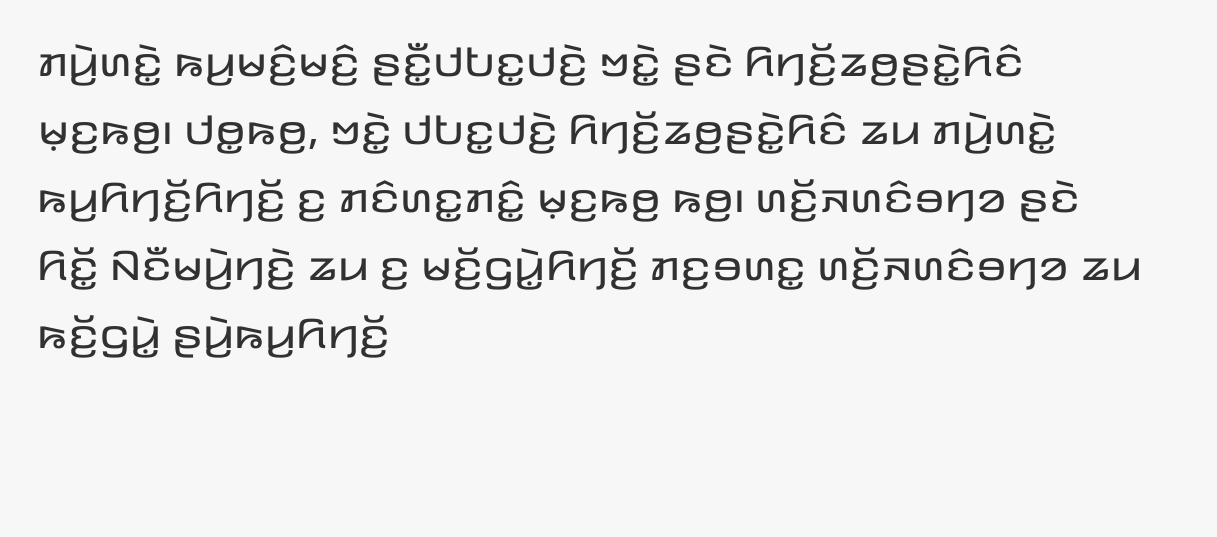ꤊꤣꤧ꤬ꤛꤢꤧ꤭ ꤒꤣ꤬ꤗꤢꤨ꤬ꤗꤢꤨ꤬ ꤔꤢꤪ꤭ꤓꤝꤢ꤭ꤓꤢꤧ꤬ ꤠꤢꤧ꤭ ꤔꤢꤧ ꤖꤚꤢꤩ꤬ꤘꤥ꤬ꤔꤢꤧ꤭ꤖꤢꤨ ꤗ꤫ꤢ꤬ꤒꤥ꤬꤯ ꤓꤥ꤭ꤒꤥ꤬, ꤠꤢꤧ꤭ ꤓꤝꤢ꤭ꤓꤢꤧ꤬ ꤖꤚꤢꤩ꤬ꤘꤥ꤬ꤔꤢꤧ꤭ꤖꤢꤨ ꤘꤣ ꤊꤣꤧ꤬ꤛꤢꤧ꤭ ꤒꤣ꤬ꤖꤚꤢꤩ꤬ꤖꤚꤢꤩ꤬ ꤢ꤬ ꤊꤢꤨꤛꤢ꤭ꤊꤢꤨ꤭ ꤗ꤫ꤢ꤬ꤒꤥ꤬ ꤒꤥ꤬꤯ ꤛꤢꤩ꤬ꤏꤛꤢꤨꤋꤚꤤ ꤔꤢꤧ ꤖꤢꤩ꤭ ꤡꤢꤪꤗꤣꤧ꤬ꤚꤢꤧ꤬ ꤘꤣ ꤢ꤬ ꤗꤢꤩ꤬ꤞꤣꤧ꤭ꤖꤚꤢꤩ꤬ ꤊꤢ꤬ꤋꤛꤢ꤭ ꤛꤢꤩ꤬ꤏꤛꤢꤨꤋꤚꤤ ꤘꤣ ꤒꤢꤩ꤬ꤞꤣꤧ꤭ ꤔꤣꤧ꤬ꤒꤣ꤬ꤖꤚꤢꤩ꤬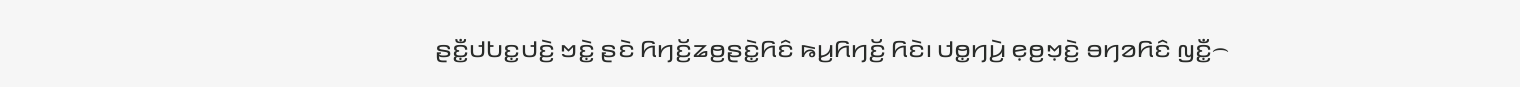ꤔꤢꤪ꤭ꤓꤝꤢ꤭ꤓꤢꤧ꤬ ꤠꤢꤧ꤭ ꤔꤢꤧ ꤖꤚꤢꤩ꤬ꤘꤥ꤬ꤔꤢꤧ꤭ꤖꤢꤨ ꤒꤣ꤬ꤖꤚꤢꤩ꤬ ꤖꤢꤧ꤯ ꤓꤥ꤭ꤚꤣꤧ꤬ ꤕ꤫ꤥ꤬ꤠ꤫ꤢꤧ꤬ ꤋꤚꤤꤖꤢꤨ ꤜꤢꤪ꤭꤮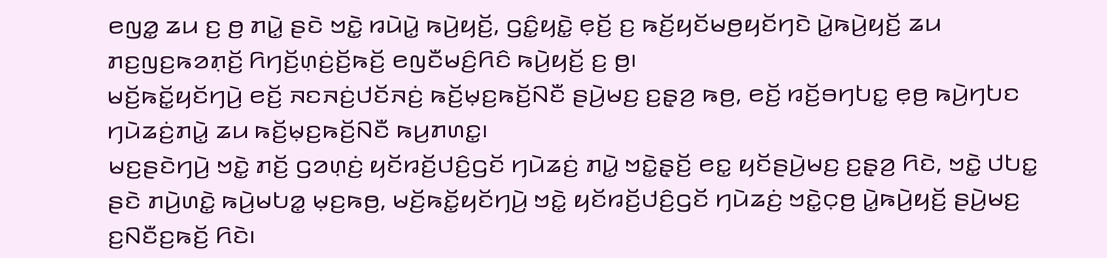ꤕꤜꤤ꤭ ꤘꤣ ꤢ꤬ ꤥ꤬ ꤊꤣꤧ꤭ ꤔꤢꤧ ꤠꤢꤧ꤭ ꤙꤣꤧꤣꤧ꤭ ꤒꤣꤧ꤬ꤟꤢꤩ꤬, ꤞꤢꤨ꤭ꤟꤢꤧ꤭ ꤕ꤫ꤢꤩ꤬ ꤢ꤬ ꤒꤢꤩ꤬ꤟꤢꤩꤗꤥ꤬ꤟꤢꤩꤚꤢꤧ ꤣꤧ꤭ꤒꤣꤧ꤬ꤟꤢꤩ꤬ ꤘꤣ ꤊꤢ꤬ꤜꤢ꤬ꤒꤤꤊ꤫ꤢꤩ꤬ ꤖꤚꤢꤩ꤬ꤛ꤫ꤢꤦ꤬ꤢꤩ꤬ꤒꤢꤩ꤬ ꤕꤜꤢꤪꤗꤢꤨ꤬ꤖꤢꤨ ꤒꤣꤧ꤬ꤟꤢꤩ꤬ ꤢ꤬ ꤥ꤬꤯
ꤗꤢꤩ꤬ꤒꤢꤩ꤭ꤟꤢꤩꤚꤣꤧ꤬ ꤕꤢꤩ꤬ ꤏꤢꤏꤢꤦ꤬ꤓꤢꤩꤏꤢꤦ꤬ ꤒꤢꤩ꤬ꤗ꤫ꤢ꤬ꤒꤢꤩ꤬ꤡꤢꤪ ꤔꤣꤧ꤬ꤗꤢ꤬ ꤢ꤬ꤔ꤫ꤤ꤬ ꤒꤥ꤬, ꤕꤢꤩ꤬ ꤙꤢꤩ꤬ꤋꤚꤝꤢ꤭ ꤕ꤫ꤥ꤬ ꤒꤣꤧ꤬ꤚꤝꤢ ꤚꤣꤧꤘꤢꤦ꤬ꤊꤣꤧ꤭ ꤘꤣ ꤒꤢꤩ꤬ꤗ꤫ꤢ꤬ꤒꤢꤩ꤬ꤡꤢꤪ ꤒꤣ꤬ꤊꤛꤢ꤭꤯
ꤗꤢ꤬ꤔꤢꤧꤚꤣꤧ꤬ ꤠꤢꤧ꤭ ꤊꤢꤩ꤬ ꤞꤤꤛ꤫ꤢꤦ꤬ ꤟꤢꤩꤙꤢꤩ꤬ꤓꤢꤨ꤬ꤞꤢꤩ ꤚꤣꤧꤘꤢꤦ꤬ ꤊꤣꤧ꤭ ꤠꤢꤧ꤭ꤔ꤫ꤢꤩ꤬ ꤕꤢ꤭ ꤟꤢꤩꤔꤣꤧ꤬ꤗꤢ꤬ ꤢ꤬ꤔ꤫ꤤ꤬ ꤖꤢꤧ, ꤠꤢꤧ꤭ ꤓꤝꤢ꤭ ꤔꤢꤧ ꤊꤣꤧ꤬ꤛꤢꤧ꤭ ꤒꤣꤧ꤬ꤗꤝꤤ꤭ ꤗ꤫ꤢ꤬ꤒꤥ꤬, ꤗꤢꤩ꤬ꤒꤢꤩ꤭ꤟꤢꤩꤚꤣꤧ꤬ ꤠꤢꤧ꤭ ꤟꤢꤩꤙꤢꤩ꤬ꤓꤢꤨ꤬ꤞꤢꤩ ꤚꤣꤧꤘꤢꤦ꤬ ꤠꤢꤧ꤭ꤍ꤫ꤥ꤬ ꤣꤧ꤭ꤒꤣꤧ꤬ꤟꤢꤩ꤬ ꤔꤣꤧ꤬ꤗꤢ꤬ ꤢ꤬ꤡꤢꤪꤢ꤬ꤒꤢꤩ꤬ ꤖꤢꤧ꤯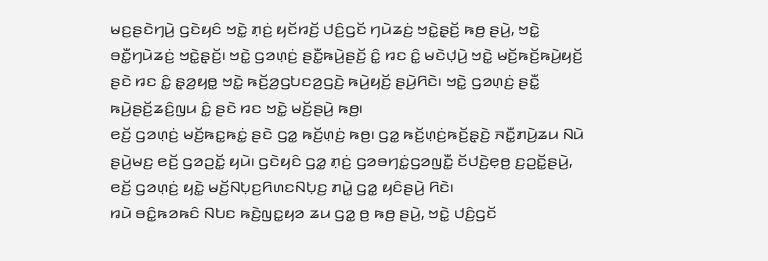ꤗꤢ꤬ꤔꤢꤧꤚꤣꤧ꤬ ꤞꤢꤧꤟꤢꤨ ꤠꤢꤧ꤭ ꤊ꤫ꤢꤦ꤬ ꤟꤢꤩꤙꤢꤩ꤬ ꤓꤢꤨ꤬ꤞꤢꤩ ꤚꤣꤧꤘꤢꤦ꤬ ꤠꤢꤧ꤭ꤔ꤫ꤢꤩ꤬ ꤒꤥ꤬ ꤔꤣꤧ꤬, ꤠꤢꤧ꤭ ꤋꤢꤪ꤭ꤚꤣꤧꤘꤢꤦ꤬ ꤠꤢꤧ꤭ꤔ꤫ꤢꤩ꤬꤯ ꤠꤢꤧ꤭ ꤞꤤꤛ꤫ꤢꤦ꤬ ꤔꤢꤪ꤭ꤒꤣꤧ꤬ꤔꤢꤩ꤬ ꤢꤨ꤭ ꤙꤢ ꤢꤨ꤭ ꤗꤢꤧꤓ꤫ꤣꤧ꤬ ꤠꤢꤧ꤭ ꤗꤢꤩ꤬ꤒꤢꤩ꤬ꤒꤣꤧ꤬ꤟꤢꤩ꤬ ꤔꤢꤧ ꤙꤢ ꤢꤨ꤭ ꤔ꤫ꤤ꤬ꤟꤥ꤭ ꤠꤢꤧ꤭ ꤒꤢꤩ꤬ꤤ꤬ꤞꤝꤢꤤ꤬ꤞꤢꤧ꤬ ꤒꤣꤧ꤬ꤟꤢꤩ꤬ ꤔꤣꤧ꤬ꤖꤢꤧ꤯ ꤠꤢꤧ꤭ ꤞꤤꤛ꤫ꤢꤦ꤬ ꤔꤢꤪ꤭ ꤒꤣꤧ꤬ꤔꤢꤩ꤬ꤘꤢꤨ꤬ꤜꤣ ꤢꤨ꤭ ꤔꤢꤧ ꤙꤢ ꤠꤢꤧ꤭ ꤗꤢꤩ꤬ꤔꤣꤧ꤬ ꤒꤥ꤬꤯
ꤕꤢꤩ꤬ ꤞꤤꤛ꤫ꤢꤦ꤬ ꤗꤢꤩ꤬ꤒꤢ꤭ꤒꤢꤦ꤭ ꤔꤢꤧ ꤞꤤ꤭ ꤒꤢꤩ꤬ꤛ꤫ꤢꤦ꤬ ꤒꤥ꤬꤯ ꤞꤤ꤭ ꤒꤢꤩ꤬ꤛ꤫ꤢꤦ꤬ꤒꤢꤩ꤬ꤔ꤫ꤢꤧ꤬ ꤏꤢꤪ꤭ꤊꤣꤧ꤬ꤘꤣ ꤡꤣꤧ ꤔꤣꤧ꤬ꤗꤢ꤬ ꤕꤢꤩ꤬ ꤞꤤꤑꤢꤩ꤭ ꤟꤣꤧ꤯ ꤞꤢꤧꤟꤢꤨ ꤞꤤ꤭ ꤊ꤫ꤢꤦ꤬ ꤞꤤꤋꤚꤢꤦ꤭ꤞꤤꤜꤢꤪ꤭ ꤢꤩꤓꤢꤧ꤬ꤕ꤫ꤥ꤬ ꤢ꤬ꤑꤢꤩ꤭ꤔꤣꤧ꤬, ꤕꤢꤩ꤬ ꤞꤤꤛ꤫ꤢꤦ꤬ ꤟꤢꤧ꤭ ꤗꤢꤩ꤬ꤡꤝ꤫ꤢ꤬ꤖꤛꤢꤡꤝ꤫ꤢ꤬ ꤊꤣꤧ꤭ ꤞꤤ꤭ ꤟꤢꤨꤔꤣꤧ꤬ ꤖꤢꤧ꤯
ꤙꤣꤧ ꤋꤢꤨ꤭ꤒꤤꤒꤢꤨ ꤡꤝꤢ ꤒꤢꤧ꤬ꤜꤢ꤭ꤟꤤ ꤘꤣ ꤞꤤ꤭ ꤥ꤬ ꤒꤥ꤬ ꤔꤣꤧ꤬, ꤠꤢꤧ꤭ ꤓꤢꤨ꤬ꤞꤢꤩ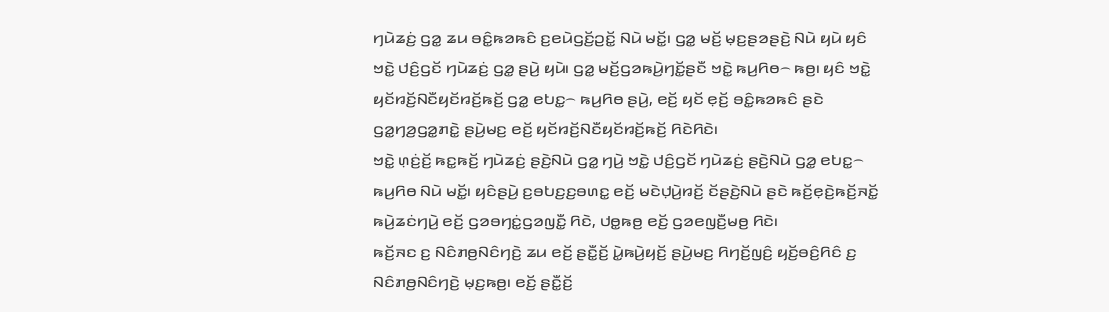ꤚꤣꤧꤘꤢꤦ꤬ ꤞꤤ꤭ ꤘꤣ ꤋꤢꤨ꤭ꤒꤤꤒꤢꤨ ꤢ꤬ꤕꤣꤧꤞꤢꤩ꤬ꤑꤢꤩ꤭ ꤡꤣꤧ ꤗꤢꤩ꤭꤯ ꤞꤤ꤭ ꤗꤢꤩ꤬ ꤗ꤫ꤢ꤬ꤔꤤꤔꤢꤧ꤬ ꤡꤣꤧ ꤟꤣꤧ ꤟꤢꤨ ꤠꤢꤧ꤭ ꤓꤢꤨ꤬ꤞꤢꤩ ꤚꤣꤧꤘꤢꤦ꤬ ꤞꤤ꤭ ꤔꤣꤧ꤬ ꤟꤣꤧ꤯ ꤞꤤ꤭ ꤗꤢꤩ꤬ꤞꤤꤒꤣꤧ꤬ꤚꤢꤩ꤭ꤔꤢꤪ ꤠꤢꤧ꤭ ꤒꤣ꤬ꤖꤥ꤮ ꤒꤥ꤬꤯ ꤟꤢꤨ ꤠꤢꤧ꤭ ꤟꤢꤩꤙꤢꤩ꤬ꤡꤢꤪꤟꤢꤩꤙꤢꤩ꤬ꤒꤢꤩ꤬ ꤞꤤ꤭ ꤕꤝꤢ꤭꤮ ꤒꤣ꤬ꤖꤥ ꤔꤣꤧ꤬, ꤕꤢꤩ꤬ ꤟꤢꤩ ꤕ꤫ꤢꤩ꤬ ꤋꤢꤨ꤭ꤒꤤꤒꤢꤨ ꤔꤢꤧ ꤞꤤ꤭ꤚꤤ꤬ꤞꤤ꤭ꤊꤢꤧ꤭ ꤔꤣꤧ꤬ꤗꤢ꤬ ꤕꤢꤩ꤬ ꤟꤢꤩꤙꤢꤩ꤬ꤡꤢꤪꤟꤢꤩꤙꤢꤩ꤬ꤒꤢꤩ꤬ ꤖꤢꤧꤖꤢꤧ꤯
ꤠꤢꤧ꤭ ꤛ꤫ꤢꤦ꤬ꤢꤩ꤬ ꤒꤢ꤭ꤒꤢꤩ꤬ ꤚꤣꤧꤘꤢꤦ꤬ ꤔꤢꤧ꤬ꤡꤣꤧ ꤞꤤ꤭ ꤚꤣꤧ꤬ ꤠꤢꤧ꤭ ꤓꤢꤨ꤬ꤞꤢꤩ ꤚꤣꤧꤘꤢꤦ꤬ ꤔꤢꤧ꤬ꤡꤣꤧ ꤞꤤ꤭ ꤕꤝꤢ꤭꤮ ꤒꤣ꤬ꤖꤥ ꤡꤣꤧ ꤗꤢꤩ꤭꤯ ꤟꤢꤨꤔꤣꤧ꤬ ꤢ꤬ꤋꤝꤢ꤬ꤢ꤬ꤋꤛꤢ꤭ ꤕꤢꤩ꤬ ꤗꤢꤧꤓ꤫ꤣꤧ꤬ꤙꤢꤩ꤬ ꤢꤩꤔꤢꤧ꤬ꤡꤣꤧ ꤔꤢꤧ ꤒꤢꤩ꤬ꤕ꤫ꤢꤧ꤬ꤒꤢꤩ꤬ꤏꤢꤩ꤭ ꤒꤣꤧ꤬ꤘꤢꤦꤚꤣꤧ꤬ ꤕꤢꤩ꤬ ꤞꤤꤋꤚꤢꤦ꤭ꤞꤤꤜꤢꤪ꤭ ꤖꤢꤧ, ꤓꤥ꤭ꤒꤥ꤬ ꤕꤢꤩ꤬ ꤞꤤꤕꤜꤢꤪ꤬ꤗꤥ꤬ ꤖꤢꤧ꤯
ꤒꤢꤩ꤬ꤏꤢ ꤢ꤬ ꤡꤢꤨꤊꤥ꤬ꤡꤢꤨꤚꤢꤧ꤬ ꤘꤣ ꤕꤢꤩ꤬ ꤔꤢꤪ꤭ꤢꤩ꤬ ꤣꤧ꤭ꤒꤣꤧ꤬ꤟꤢꤩ꤬ ꤔꤣꤧ꤬ꤗꤢ꤬ ꤖꤚꤢꤩ꤬ꤜꤢꤨ꤬ ꤟꤢꤩ꤬ꤋꤢꤨ꤬ꤖꤢꤨ ꤢ꤬ ꤡꤢꤨꤊꤥ꤬ꤡꤢꤨꤚꤢꤧ꤬ ꤗ꤫ꤢ꤬ꤒꤥ꤬꤯ ꤕꤢꤩ꤬ ꤔꤢꤪ꤭ꤢꤩ꤬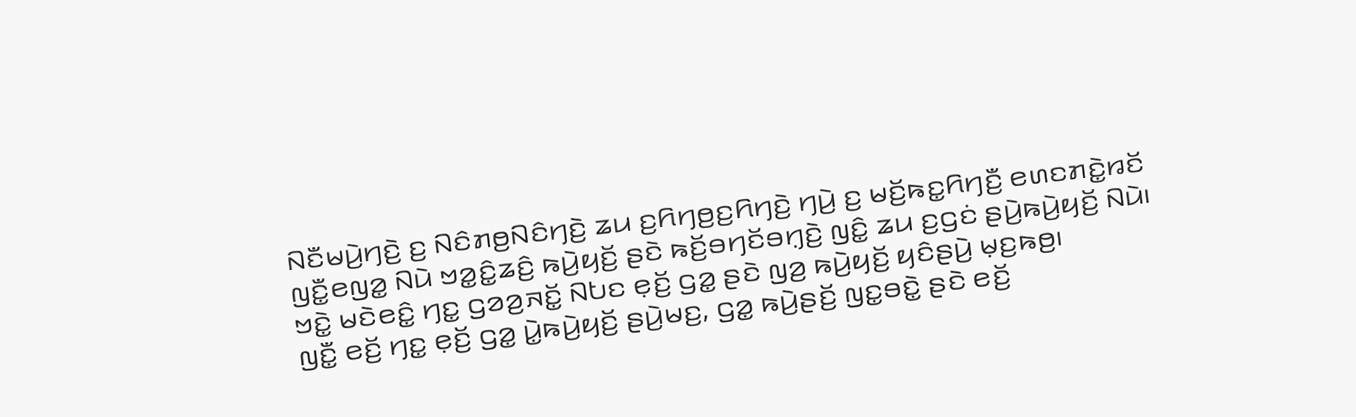ꤡꤢꤪꤗꤣꤧ꤬ꤚꤢꤧ꤬ ꤢ꤬ ꤡꤢꤨꤊꤥ꤬ꤡꤢꤨꤚꤢꤧ꤬ ꤘꤣ ꤢ꤬ꤖꤚꤥ꤬ꤢ꤬ꤖꤚꤢꤧ꤬ ꤚꤣꤧ꤬ ꤢ꤬ ꤗꤢꤩ꤬ꤒꤢ꤭ꤖꤚꤢꤪ꤬ ꤕꤛꤢꤊꤢꤧ꤭ꤙꤢꤩ ꤜꤢꤪ꤭ꤕꤜꤤ꤭ ꤡꤣꤧ ꤠꤤ꤭ꤢꤨ꤭ꤘꤢꤨ꤬ ꤒꤣꤧ꤬ꤟꤢꤩ꤬ ꤔꤢꤧ ꤒꤢꤩ꤬ꤋꤚꤢꤩꤋꤚ꤫ꤢꤧ꤬ ꤜꤢꤨ꤭ ꤘꤣ ꤢ꤬ꤞꤢꤦ ꤔꤣꤧ꤬ꤒꤣꤧ꤬ꤟꤢꤩ꤬ ꤡꤣꤧ꤯
ꤠꤢꤧ꤭ ꤗꤢꤧꤕꤢꤨ꤭ ꤚꤢ꤭ ꤞꤤꤤ꤬ꤏꤢꤩ꤭ ꤡꤝꤢ ꤕ꤫ꤢꤩ꤬ ꤞꤤ꤭ ꤔꤢꤧ ꤜꤤ꤬ ꤒꤣꤧ꤬ꤟꤢꤩ꤬ ꤟꤢꤨꤔꤣꤧ꤬ ꤗ꤫ꤢ꤬ꤒꤥ꤬꤯
ꤜꤢꤪ꤭ ꤕꤢꤩ꤬ ꤚꤢ꤭ ꤕ꤫ꤢꤩ꤬ ꤞꤤ꤭ ꤣꤧ꤭ꤒꤣꤧ꤬ꤟꤢꤩ꤬ ꤔꤣꤧ꤬ꤗꤢ꤬, ꤞꤤ꤭ ꤒꤣꤧ꤬ꤔꤢꤩ꤬ ꤜꤢ꤭ꤋꤢꤧ꤭ ꤔꤢꤧ ꤕꤢꤩ꤬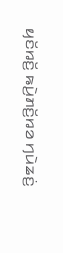ꤟꤢꤩꤙꤢꤩ꤬ ꤒꤣꤧ꤬ꤊꤢꤩ꤬ꤙꤤ ꤚꤣꤧꤘꤢꤦ꤬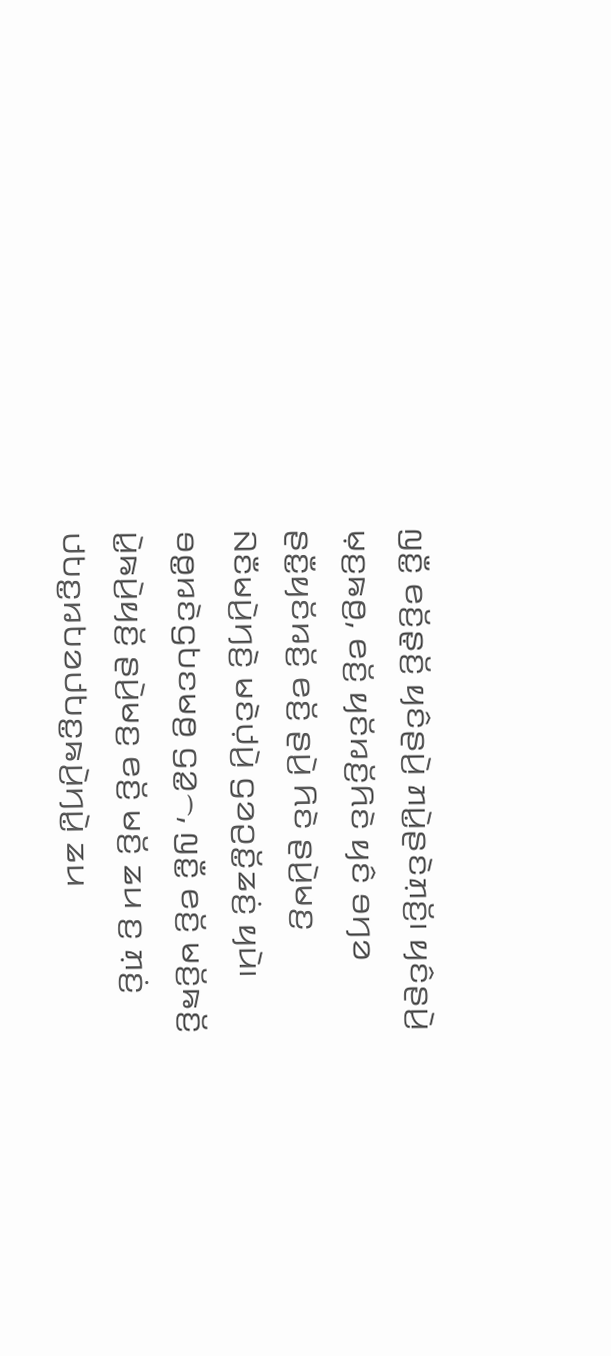ꤜꤢꤪ꤭ ꤕꤢꤩ꤬ꤔ꤫ꤢꤩ꤬ ꤟꤢꤨꤔꤣꤧ꤬ ꤊꤣꤧ꤭ꤔꤢꤧꤊ꤫ꤢꤩ꤬꤯ ꤟꤢꤨꤔꤣꤧ꤬ ꤗ꤫ꤢ꤬ꤒꤥ꤬, ꤕꤢꤩ꤬ ꤟꤢꤩꤙꤢꤩ꤬ꤖꤢꤧ ꤟꤢꤨ ꤋꤚꤤ ꤔꤢꤪ꤭ꤟꤢꤩꤙꤢꤩ꤬ ꤕꤢꤩ꤬ ꤔꤣꤧ꤬ ꤖꤢꤧ ꤔꤣꤧ꤬ꤗꤢ꤬ ꤡꤢꤪꤗꤣꤧ꤬ꤚꤢꤧ꤬ ꤗꤢꤧꤓ꤫ꤣꤧ꤬ ꤞꤤꤑꤢꤩ꤭ꤘꤢꤦ꤬ ꤟꤣꤧ꤯ ꤋꤥ꤭ꤙꤢꤧꤞꤝꤢꤗꤥ꤬ ꤞꤤ꤭꤮, ꤜꤢꤪ꤭ ꤕꤢꤩ꤬ ꤗꤢꤩ꤬ꤒꤢꤩ꤬ ꤣꤧ꤭ꤒꤣꤧ꤬ꤟꤢꤩ꤬ ꤔꤣꤧ꤬ꤗꤢ꤬ ꤕꤢꤩ꤬ ꤗꤢꤩ꤬ ꤘꤣ ꤢ꤬ ꤊ꤫ꤢꤦ꤬ ꤓꤝꤢ꤭ꤙꤝꤤꤓꤝꤢ꤭ꤒꤣꤧ꤬ꤚꤣꤧ꤭ ꤘꤣ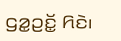ꤞꤤ꤭ꤑꤢꤩ꤭ ꤖꤢꤧ꤯